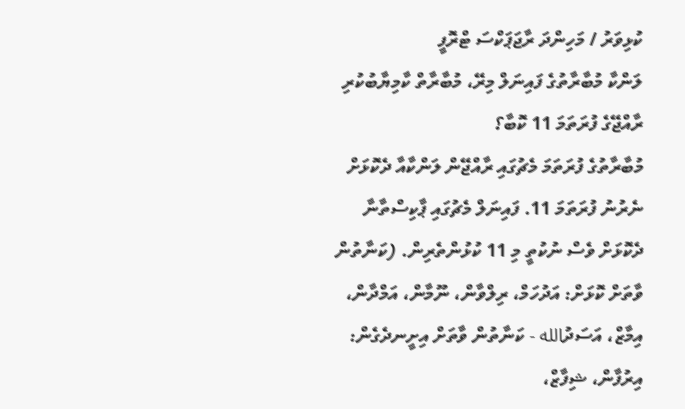ކުޅިވަރު / މަހިންދަ ރާޖަޕަކްސަ ޓްރޮފީ
ލަންކާ މުބާރާތުގެ ފައިނަލް މިރޭ، މުބާރާތް ކާމިޔާބުކުރި ރާއްޖޭގެ ފުރަތަމަ 11 ކޮބާ؟
މުބާރާތުގެ ފުރަތަމަ މެޗުގައި ރާއްޖޭން ލަންކާއާ ދެކޮޅަށް ނެރުނު ފުރަތަމަ 11. ފައިނަލް މެޗުގައި ޕާކިސްތާނާ ދެކޮޅަށް ވެސް ނުކުތީ މި 11 ކުޅުންތެރިން. (ކަނާތުން ވާތަށް ކޮޅަށް: އަދުހަމް، ރިލްވާން، ނޫމާން، އަމްދާން، އިމާޒް، އަސަދުالله - ކަނާތުން ވާތަށް އިށީނދެގެން: އިރުފާން، ޝިފާޒް،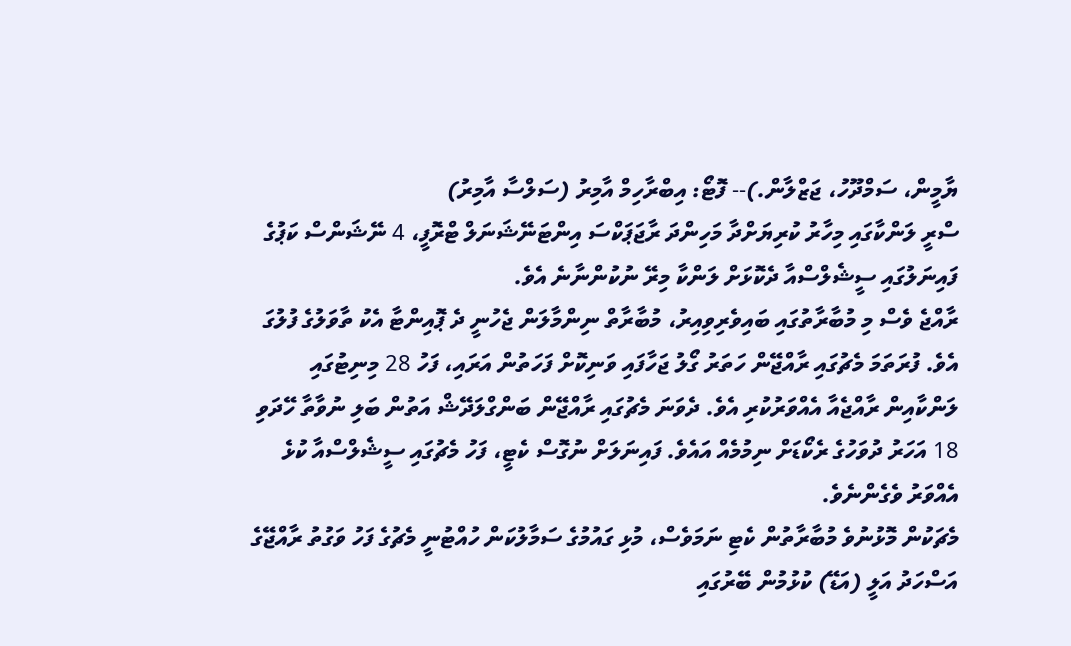ޔާމީން، ސަމްދޫހު، ޖަޒްލާން.)-- ފޮޓޯ: އިބްރާހިމް އާމިރު (ސަލްސާ އާމިރު)
ސްރީ ލަންކާގައި މިހާރު ކުރިޔަށްދާ މަހިންދަ ރާޖަޕަކްސަ އިންޓަނޭޝަނަލް ޓްރޮފީ، 4 ނޭޝަންސް ކަޕުގެ ފައިނަލުގައި ސީޝެލްސްއާ ދެކޮޅަށް ލަންކާ މިރޭ ނުކުންނާނެ އެވެ.
ރާއްޖެ ވެސް މި މުބާރާތުގައި ބައިވެރިވިއިރު، މުބާރާތް ނިންމާލަން ޖެހުނީ ދެ ޕޮއިންޓާ އެކު ތާވަލުގެ ފުލުގަ އެވެ. ފުރަތަމަ މެޗުގައި ރާއްޖޭން ހަތަރު ގޯލު ޖަހާފައި ވަނިކޮށް ފަހަތުން އަރައި، ފަހު 28 މިނިޓުގައި ލަންކާއިން ރާއްޖެއާ އެއްވަރުކުރި އެވެ. ދެވަނަ މެޗުގައި ރާއްޖޭން ބަންގްލަދޭޝް އަތުން ބަލި ނުވާތާ ހޭދަވި 18 އަހަރު ދުވަހުގެ ރެކޯޑަށް ނިމުމެއް އައެވެ. ފައިނަލަށް ނުގޮސް ކެޓީ، ފަހު މެޗުގައި ސީޝެލްސްއާ ކުޅެ އެއްވަރު ވެގެންނެވެ.
މެޗަކުން މޮޅުނުވެ މުބާރާތުން ކެޓި ނަމަވެސް، މުޅި ގައުމުގެ ސަމާލުކަން ހުއްޓުނީ މެޗުގެ ފަހު ވަގުތު ރާއްޖޭގެ އަސްހަދު އަލީ (އަޑޭ) ކުޅުމުން ބޭރުގައި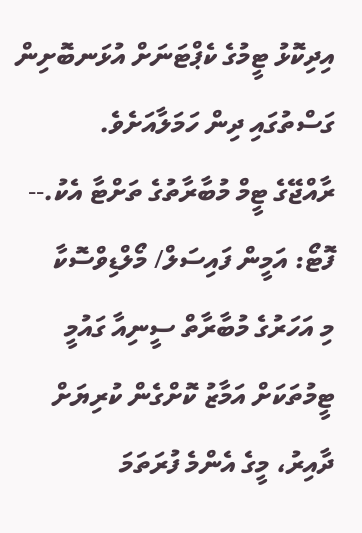އިދިކޮޅު ޓީމުގެ ކެޕްޓަނަށް އުޅަނބޮށިން ގަސްތުގައި ދިން ހަމަލާއަށެވެ.
ރާއްޖޭގެ ޓީމް މުބާރާތުގެ ތަށްޓާ އެކު.-- ފޮޓޯ: އަމީން ފައިސަލް/ މޯލްޑިވްސޮކާ
މި އަހަރުގެ މުބާރާތް ސީނިއާ ގައުމީ ޓީމުތަކަށް އަމާޒު ކޮށްގެން ކުރިޔަށް ދާއިރު، މީގެ އެންމެ ފުރަތަމަ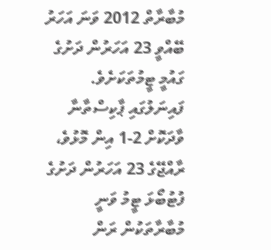މުބާރާތް 2012 ވަނަ އަހަރު ބޭއްވީ 23 އަހަރުން ދަށުގެ ގައުމީ ޓީމުތަކަށެވެ. ފައިނަލުގައި ޕާކިސްތާނާ ވާދަކޮށް 2-1 އިން މޮޅުވެ، ރާއްޖޭގެ 23 އަހަރުން ދަށުގެ ފުޓުބޯޅަ ޓީމު ވަނީ މުބާރާތަކުން ރަން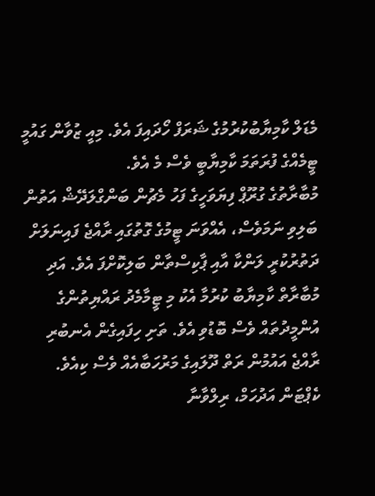މެޑަލް ކާމިޔާބުކުރުމުގެ ޝަރަފް ހޯދައިފަ އެވެ. މިއީ ޒުވާން ގައުމީ ޓީމެއްގެ ފުރަތަމަ ކާމިޔާބީ ވެސް މެ އެވެ.
މުބާރާތުގެ ގުރޫޕް ފިޔަވަހީގެ ފަހު މެޗުން ބަންގްލަދޭޝް އަތުން ބަލިވި ނަމަވެސް، އެއްވަނަ ޓީމުގެ ގޮތުގައި ރާއްޖެ ފައިނަލަށް ދަތުރުކުރީ ލަންކާ އާއި ޕާކިސްތާން ބަލިކޮށްފަ އެވެ. އަދި މުބާރާތް ކާމިޔާބު ކުރުމާ އެކު މި ޓީމާމެދު ރައްޔިތުންގެ އުންމީދުތައް ވެސް ބޮޑުވި އެވެ. ތަށި ހިފައިގެން އެނބުރި ރާއްޖެ އައުމުން ރަތް ދޫލައިގެ މަރުހަބާއެއް ވެސް ކިއެވެ.
ކެޕްޓަން އަދުހަމް، ރިލްވާނާ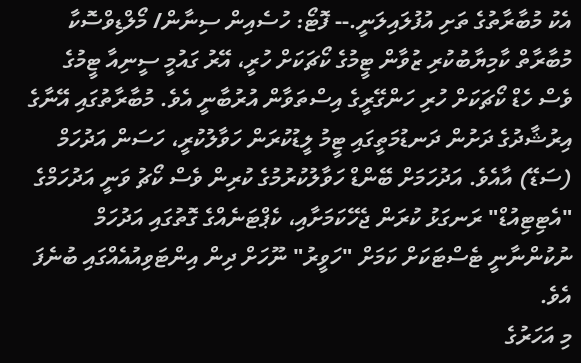އެކު މުބާރާތުގެ ތަށި އުފުލައިލަނީ.-- ފޮޓޯ: ހުސެއިން ސިނާން/ މޯލްޑިވްސޮކާ
މުބާރާތް ކާމިޔާބުކުރި ޒުވާން ޓީމުގެ ކޯޗަކަށް ހުރީ، އޭރު ގައުމީ ސީނިއާ ޓީމުގެ ވެސް ހެޑް ކޯޗަކަށް ހުރި ހަންގޭރީގެ އިސްތަވާން އުރުބާނީ އެވެ. މުބާރާތުގައި އޭނާގެ އިރުޝާދުގެ ދަށުން ދަނޑުމަތީގައި ޓީމު ލީޑުކުރަން ހަވާލުކުރީ، ހަސަން އަދުހަމް (ސަޑޭ) އާއެވެ. އަދުހަމަށް ބޭންޑް ހަވާލުކުރުމުގެ ކުރިން ވެސް ކޯޗު ވަނީ އަދުހަމްގެ "އެޓިޓިއުޑް" ރަނގަޅު ކުރަން ޖެހޭކަމަށާއި، ކެޕްޓަނެއްގެ ގޮތުގައި އަދުހަމް ނުކުންނާނީ ޓެސްޓަކަށް ކަމަށް "ހަވީރު" ނޫހަށް ދިން އިންޓަވިއުއެއްގައި ބުނެފަ އެވެ.
މި އަހަރުގެ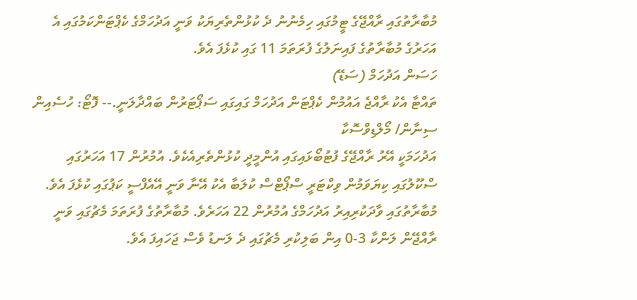މުބާރާތުގައި ރާއްޖޭގެ ޓީމުގައި ހިމެނުނު ދެ ކުޅުންތެރިޔަކު ވަނީ އަދުހަމްގެ ކެޕްޓަންކަމުގައި އެ އަހަރުގެ މުބާރާތުގެ ފައިނަލުގެ ފުރަތަމަ 11 ގައި ކުޅެފަ އެވެ.
ހަސަން އަދުހަމް (ސަޑޭ)
ތައްޓާ އެކު ރާއްޖެ އައުމުން ކެޕްޓަން އަދުހަމް ގައިގައި ސަޕޯޓަރުން ބައްދާލަނީ.-- ފޮޓޯ: ހުސެއިން ސިނާން/ މޯލްޑިވްސޮކާ
އަދުހަމަކީ އޭރު ރާއްޖޭގެ ފުޓުބޯޅައިގައި އުންމީދީ ކުޅުންތެރިއެކެވެ. އުމުރުން 17 އަހަރުގައި ސްކޫލުގައި ކިޔަވަމުން ވިކްޓަރީ ސްޕޯޓްސް ކުލަބާ އެކު އޭނާ ވަނީ އޭއެފްސީ ކަޕުގައި ކުޅެފަ އެވެ. މުބާރާތުގައި ވާދަކުރިއިރު އަދުހަމްގެ އުމުރުން 22 އަހަރެވެ. މުބާރާތުގެ ފުރަތަމަ މެޗުގައި ވަނީ ރާއްޖޭން ލަންކާ 3-0 އިން ބަލިކުރި މެޗުގައި ދެ ލަނޑު ވެސް ޖަހައިފަ އެވެ.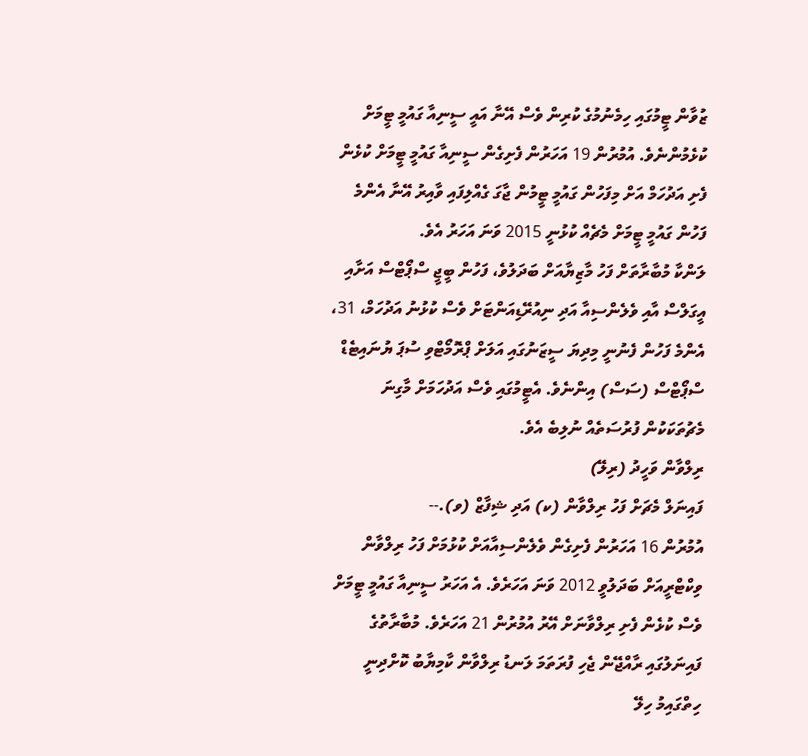ޒުވާން ޓީމުގައި ހިމެނުމުގެ ކުރިން ވެސް އޭނާ އައީ ސީނިއާ ގައުމީ ޓީމަށް ކުޅެމުންނެވެ. އުމުރުން 19 އަހަރުން ފެށިގެން ސީނިއާ ގައުމީ ޓީމަށް ކުޅެން ފެށި އަދުހަމް އަށް މިފަހުން ގައުމީ ޓީމުން ޖާގަ ގެއްލިފައި ވާއިރު އޭނާ އެންމެ ފަހުން ގައުމީ ޓީމަށް މެޗެއް ކުޅުނީ 2015 ވަނަ އަހަރު އެވެ.
ލަންކާ މުބާރާތަށް ފަހު މާޒިޔާއަށް ބަދަލުވެ، ފަހުން ބީޖީ ސްޕޯޓްސް އަށާއި އީގަލްސް އާއި ވެލެންސިއާ އަދި ނިއުރޭޑިއަންޓަށް ވެސް ކުޅުނު އަދުހަމް، 31، އެންމެ ފަހުން ފެނުނީ މިދިޔަ ސީޒަނުގައި އަލަށް ޕްރޮމޯޓްވި ސުޕަ ޔުނައިޓެޑް ސްޕޯޓްސް (ސަސް) އިންނެވެ. އެޓީމުގައި ވެސް އަދުހަމަށް މާގިނަ މެޗުތަކަކުން ފުރުސަތެއް ނުލިބެ އެވެ.
ރިލްވާން ވަހީދު (ރިލޭ)
ފައިނަލް މެޗަށް ފަހު ރިލްވާން (ކ) އަދި ޝިފާޒް (ވ).--
އުމުރުން 16 އަހަރުން ފެށިގެން ވެލެންސިއާއަށް ކުޅުމަށް ފަހު ރިލްވާން ވިކްޓްރީއަށް ބަދަލުވީ 2012 ވަނަ އަހަރެވެ. އެ އަހަރު ސީނިއާ ގައުމީ ޓީމަށް ވެސް ކުޅެން ފެށި ރިލްވާނަށް އޭރު އުމުރުން 21 އަހަރެވެ. މުބާރާތުގެ ފައިނަލުގައި ރާއްޖޭން ޖެހި ފުރަތަމަ ލަނޑު ރިލްވާން ކާމިޔާބު ކޮށްދިނީ ހިތްގައިމު ހިލޭ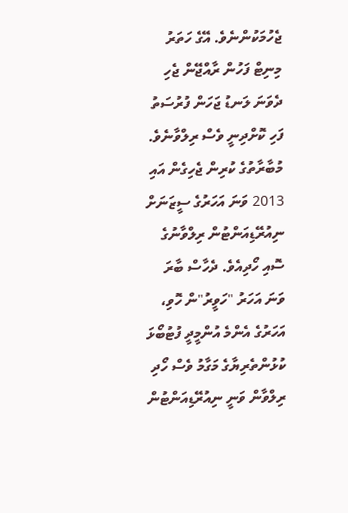ޖެހުމަކުންނެވެ. އޭގެ ހަތަރު މިނިޓް ފަހުން ރާއްޖޭން ޖެހި ދެވަނަ ލަނޑު ޖަހަން ފުރުސަތު ފަހި ކޮށްދިނީ ވެސް ރިލްވާނެވެ.
މުބާރާތުގެ ކުރިން ޖެހިގެން އައި 2013 ވަނަ އަހަރުގެ ސީޒަނަށް ނިއުރޭޑިއަންޓުން ރިލްވާނުގެ ސޮއި ހޯދިއެވެ. ދެހާސް ބާރަ ވަނަ އަހަރު "ހަވީރު"ން ހޮވި، އަހަރުގެ އެންމެ އުންމީދީ ފުޓުބޯޅަ ކުޅުންތެރިޔާގެ މަގާމު ވެސް ހޯދި ރިލްވާން ވަނީ ނިއުރޭޑިއަންޓުން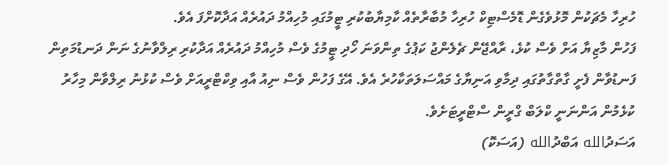ހުރިހާ މެޗަކުން މޮޅުވެގެން ޑޮމެސްޓިކް ހުރިހާ މުބާރާތެއް ކާމިޔާބުކުރި ޓީމުގައި މުހިއްމު ދައުރެއް އަދާކޮށްފަ އެވެ.
ފަހުން މާޒިޔާ އަށް ވެސް ކުޅެ، ރާއްޖޭން ޗެލެންޖު ކަޕުގެ ތިންވަނަ ހޯދި ޓީމުގެ ވެސް މުހިއްމު ދައުރެއް އަދާކުރި ރިލްވާނުގެ ނަން ދަނޑުމަތިން ފަނޑުވާން ފެށީ ގާތްގާތުގައި ދިމާވި އަނިޔާގެ މައްސަލަތަކާހުރެ އެވެ. އޭގެ ފަހުން ވެސް ނިއު އާއި ވިކްޓްރީއަށް ވެސް ކުޅުނު ރިލްވާން މިހާރު ކުޅެމުން އަންނަނީ ކްލަބް ގްރީން ސްޓްރީޓަށެވެ.
އަސަދުالله އަބްދުالله (އަސަކޮ)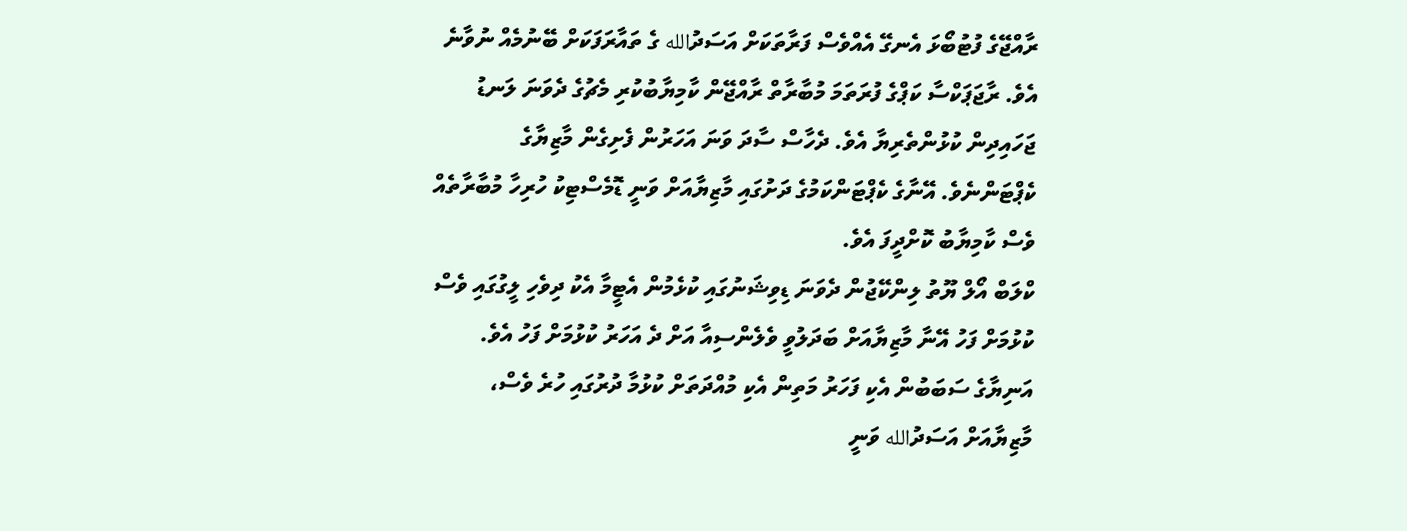ރާއްޖޭގެ ފުޓުބޯޅަ އެނގޭ އެއްވެސް ފަރާތަކަށް އަސަދުالله ގެ ތައާރަފަކަށް ބޭނުމެއް ނުވާނެ އެވެ. ރާޖަޕަކްސާ ކަޕްގެ ފުރަތަމަ މުބާރާތް ރާއްޖޭން ކާމިޔާބުކުރި މެޗުގެ ދެވަނަ ލަނޑު ޖަހައިދިން ކުޅުންތެރިޔާ އެވެ. ދެހާސް ސާދަ ވަނަ އަހަރުން ފެށިގެން މާޒިޔާގެ ކެޕްޓަންނެވެ. އޭނާގެ ކެޕްޓަންކަމުގެ ދަށުގައި މާޒިޔާއަށް ވަނީ ޑޮމެސްޓިކު ހުރިހާ މުބާރާތެއް ވެސް ކާމިޔާބު ކޮށްދީފަ އެވެ.
ކްލަބް އޯލް ޔޫތު ލިންކޭޖުން ދެވަނަ ޑިވިޝަނުގައި ކުޅެމުން އެޓީމާ އެކު ދިވެހި ލީގުގައި ވެސް ކުޅުމަށް ފަހު އޭނާ މާޒިޔާއަށް ބަދަލުވީ ވެލެންސިއާ އަށް ދެ އަހަރު ކުޅުމަށް ފަހު އެވެ. އަނިޔާގެ ސަބަބުން އެކި ފަހަރު މަތިން އެކި މުއްދަތަށް ކުޅުމާ ދުރުގައި ހުރެ ވެސް، މާޒިޔާއަށް އަސަދުالله ވަނީ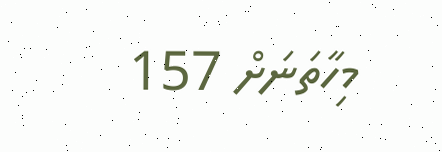މިހާތަނަށް 157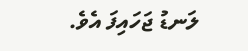ލަނޑު ޖަހައިފަ އެވެ.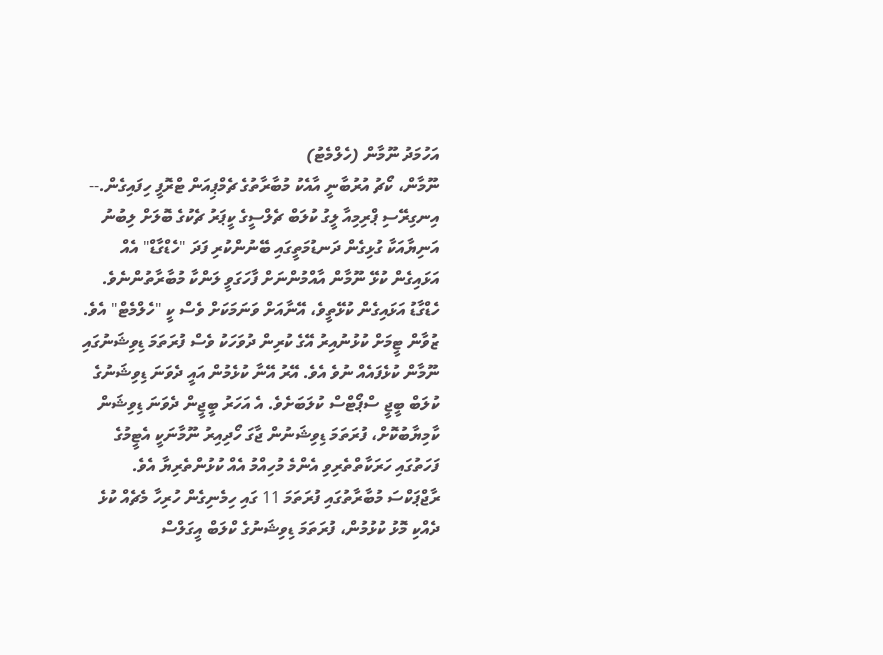އަހުމަދު ނޫމާން (ހެލްމެޓު)
ނޫމާން، ކޯޗު އުރުބާނީ އާއެކު މުބާރާތުގެ ޗެމްޕިއަން ޓްރޮފީ ހިފައިގެން.--
އިނގިރޭސި ޕްރިމިއާ ލީގު ކުލަބް ޗެލްސީގެ ކީޕަރު ޗެކުގެ ބޮލަށް ލިބުނު އަނިޔާއަކާ ގުޅިގެން ދަނޑުމަތީގައި ބޭނުންކުރި ފަދަ "ހެޑްގާޑް" އެއް އަޅައިގެން ކުޅޭ ނޫމާން އާއްމުންނަށް ފާހަގަވީ ލަންކާ މުބާރާތުންނެވެ. ހެޑްގާޑު އަޅައިގެން ކުޅޭތީވެ، އޭނާއަށް ވަނަމަކަށް ވެސް ކީ "ހެލްމެޓް" އެވެ. ޒުވާން ޓީމަށް ކުޅުނުއިރު އޭގެ ކުރިން ދުވަހަކު ވެސް ފުރަތަމަ ޑިވިޝަނުގައި ނޫމާން ކުޅެފައެއް ނުވެ އެވެ. އޭރު އޭނާ ކުޅެމުން އައީ ދެވަނަ ޑިވިޝަނުގެ ކުލަބް ބީޖީ ސްޕޯޓްސް ކުލަބަށެވެ. އެ އަހަރު ބީޖީން ދެވަނަ ޑިވިޝަން ކާމިޔާބުކޮށް، ފުރަތަމަ ޑިވިޝަނުން ޖާގަ ހޯދިއިރު ނޫމާނަކީ އެޓީމުގެ ފަހަތުގައި ހަރަކާތްތެރިވި އެންމެ މުހިއްމު އެއް ކުޅުންތެރިޔާ އެވެ.
ރާޖްޕަކްސަ މުބާރާތުގައި ފުރަތަމަ 11 ގައި ހިމެނިގެން ހުރިހާ މެޗެއް ކުޅެ ދެއްކި މޮޅު ކުޅުމުން، ފުރަތަމަ ޑިވިޝަނުގެ ކްލަބް އީގަލްސް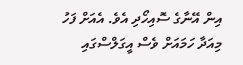އިން އޭނާގެ ސޮއިހޯދި އެވެ. އެއަށް ފަހު މިއަދާ ހަމައަށް ވެސް އީގަލްސްގައި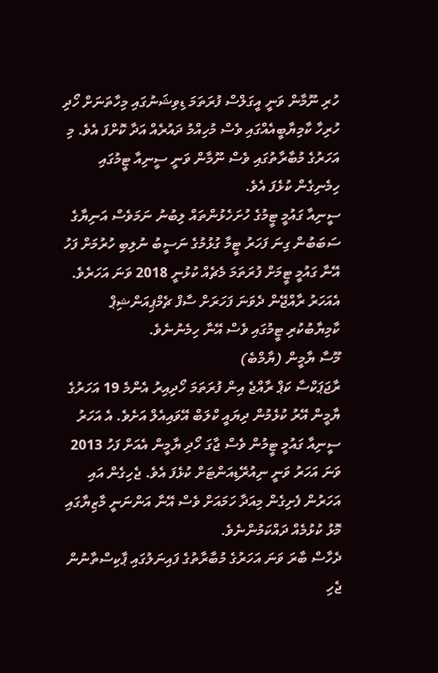ހުރި ނޫމާން ވަނީ އީގަލްސް ފުރަތަމަ ޑިވިޝަނުގައި މިހާތަނަށް ހޯދި ހުރިހާ ކާމިޔާބީއެއްގައި ވެސް މުހިއްމު ދައުރެއް އަދާ ކޮށްފަ އެވެ. މި އަހަރުގެ މުބާރާތުގައި ވެސް ނޫމާން ވަނީ ސީނިއާ ޓީމުގައި ހިމެނިގެން ކުޅެފަ އެވެ.
ސީނިއާ ގައުމީ ޓީމުގެ ހުށަހެޅުންތައް ލިބުނު ނަމަވެސް އަނިޔާގެ ސަބަބުން ގިނަ ފަހަރު ޓީމާ ގުޅުމުގެ ނަސީބު ނުލިބި ހުރުމަށް ފަހު އޭނާ ގައުމީ ޓީމަށް ފުރަތަމަ މެޗެއް ކުޅުނީ 2018 ވަނަ އަހަރެވެ. އެއަހަރު ރާއްޖޭން ދެވަނަ ފަހަރަށް ސާފް ޗެމްޕިއަންޝިޕް ކާމިޔާބުކުރި ޓީމުގައި ވެސް އޭނާ ހިމެނުނެވެ.
މޫސާ ޔާމީން (ޔާމްބެ)
ރާޖަޕަކްސާ ކަޕް ރާއްޖެ އިން ފުރަތަމަ ހޯދިއިރު އެންމެ 19 އަހަރުގެ ޔާމީން އޭރު ކުޅެމުން ދިޔައީ ކްލަބް އޭވައިއެލް އަށެވެ. އެ އަހަރު ސީނިއާ ގައުމީ ޓީމުން ވެސް ޖާގަ ހޯދި ޔާމީން އެއަށް ފަހު 2013 ވަނަ އަހަރު ވަނީ ނިއުރޭޑިއަންޓަށް ކުޅެފަ އެވެ. ޖެހިގެން އައި އަހަރުން ފެށިގެން މިއަދާ ހަމައަށް ވެސް އޭނާ އަންނަނީ މާޒިޔާގައި މޮޅު ކުޅުމެއް ދައްކަމުންނެވެ.
ދެހާސް ބާރަ ވަނަ އަހަރުގެ މުބާރާތުގެ ފައިނަލުގައި ޕާކިސްތާނުން ޖެހި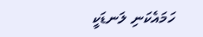ހަމައެކަނި ލަނޑަކީ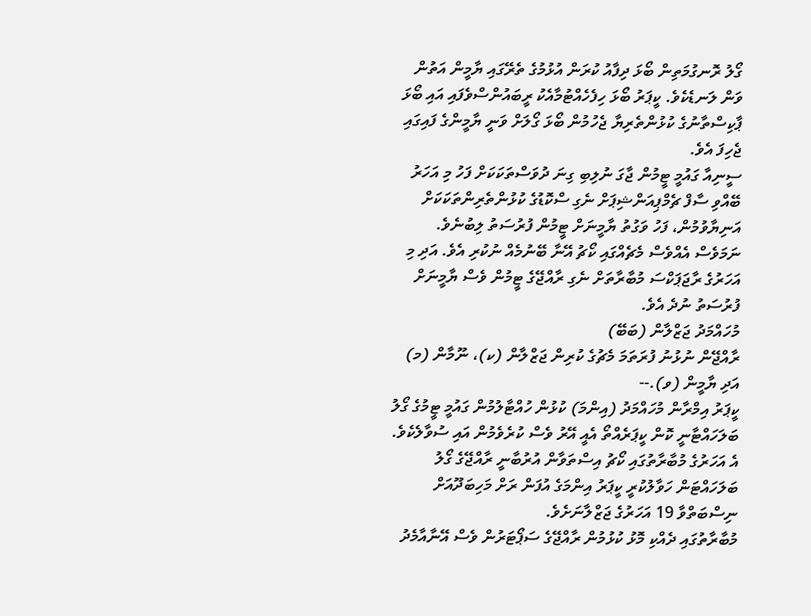ގޯލު ރޮނގުމަތިން ބޯޅަ ދިފާއު ކުރަން އުޅުމުގެ ތެރޭގައި ޔާމީން އަތުން ވަން ލަނޑެކެވެ. ކީޕަރު ބޯޅަ ހިފެހެއްޓުމާއެކު ރީބައުންސްވެފައި އައި ބޯޅަ ޕާކިސްތާނުގެ ކުޅުންތެރިޔާ ޖެހުމުން ބޯޅަ ގޯލަށް ވަނީ ޔާމީންގެ ފައިގައި ޖެހިފަ އެވެ.
ސީނިއާ ގައުމީ ޓީމުން ޖާގަ ނުލިބި ގިނަ ދުވަސްތަކަކަށް ފަހު މި އަހަރު ބޭއްވި ސާފް ޗެމްޕިއަންޝިޕަށް ނެގި ސްކޮޑުގެ ކުޅުންތެރިންތަކަކަށް އަނިޔާވުމުން، ފަހު ވަގުތު ޔާމީނަށް ޓީމުން ފުރުސަތު ލިބުނެވެ. ނަމަވެސް އެއްވެސް މެޗެއްގައި ކޯޗު އޭނާ ބޭނުމެއް ނުކުރި އެވެ. އަދި މި އަހަރުގެ ރާޖަޕަކްސަ މުބާރާތަށް ނެގި ރާއްޖޭގެ ޓީމުން ވެސް ޔާމީނަށް ފުރުސަތު ނުދެ އެވެ.
މުހައްމަދު ޖަޒްލާން (ބަބޭ)
ރާއްޖޭން ނުޅުނު ފުރަތަމަ މެޗުގެ ކުރިން ޖަޒްލާން (ކ)، ނޫމާން (މ) އަދި ޔާމީން (ވ).--
ކީޕަރު އިމްރާން މުހައްމަދު (އިންމަ) ކުޅުން ހުއްޓާލުމުން ގައުމީ ޓީމުގެ ގޯލު ބަލަހައްޓާނީ ކޮން ކީޕަރެއްތޯ އެއީ އޭރު ވެސް ކުރެވެމުން އައި ސުވާލެކެވެ. އެ އަހަރުގެ މުބާރާތުގައި ކޯޗު އިސްތަވާން އުރުބާނީ ރާއްޖޭގެ ގޯލު ބަލަހައްޓަން ހަވާލުކުރީ ކީޕަރު އިންމަގެ އުފަން ރަށް މަހިބަދޫއަށް ނިސްބަތްވާ 19 އަހަރުގެ ޖަޒްލާނަށެވެ.
މުބާރާތުގައި ދެއްކި މޮޅު ކުޅުމުން ރާއްޖޭގެ ސަޕޯޓަރުން ވެސް އޭނާއާމެދު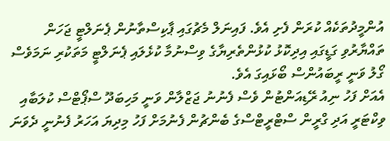އުންމީދުތަކެއް ކުރަން ފެށި އެވެ. ފައިނަލް މެޗުގައި ޕާކިސްތާނުން ޕެނަލްޓީ ޖަހަން ތައްޔާރުވި ގަޑީގައި އިދިކޮޅު ކުޅުންތެރިޔާގެ ވިސްނުމާ ކުޅެލައި ޕެނަލްޓީ މަތަކުރި ނަމަވެސް ގޯލު ވަނީ ރީބައުންސް ބޯޅައިގަ އެވެ.
އެއަށް ފަހު ނިއު ރޭޑިއަންޓުން ވެސް ފެނުނު ޖަޒްލާން ވަނީ މަހިބަދޫ ސްޕޯޓްސް ކުލަބާއި ވިކްޓަރީ އަދި ގްރީން ސްޓްރީޓްސްގެ ބެންޗުން ފެނުމަށް ފަހު މިދިޔަ އަހަރު ފެނުނީ ދެވަނަ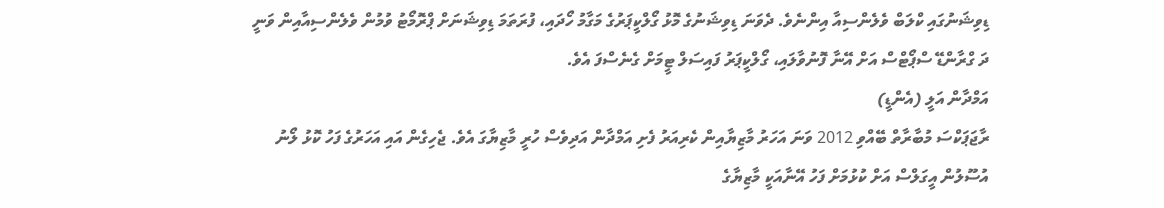ޑިވިޝަނުގައި ކްލަބް ވެލެންސިއާ އިންނެވެ. ދެވަނަ ޑިވިޝަނުގެ މޮޅު ގޯލްކީޕަރުގެ މަގާމު ހޯދައި، ފުރަތަމަ ޑިވިޝަނަށް ޕްރޮމޯޓު ވުމުން ވެލެންސިއާއިން ވަނީ ދަ ގްރާންޑޭ ސްޕޯޓްސް އަށް އޭނާ ފޮނުވާލައި، ގޯލްކީޕަރު ފައިސަލް ޓީމަށް ގެނެސްފަ އެވެ.
އަމްދާން އަލީ (އެންޑީ)
ރާޖަޕަކްސަ މުބާރާތް ބޭއްވި 2012 ވަނަ އަހަރު މާޒިޔާއިން ކެރިއަރު ފެށި އަމްދާން އަދިވެސް ހުރީ މާޒިޔާގަ އެވެ. ޖެހިގެން އައި އަހަރުގެ ފަހު ކޮޅު ލޯނު އުސޫލުން އީގަލްސް އަށް ކުޅުމަށް ފަހު އޭނާއަކީ މާޒިޔާގެ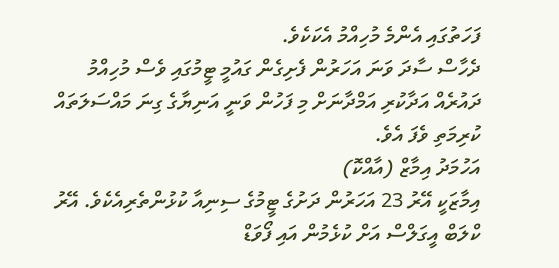ފަހަތުގައި އެންމެ މުހިއްމު އެކަކެވެ.
ދެހާސް ސާދަ ވަނަ އަހަރުން ފެށިގެން ގައުމީ ޓީމުގައި ވެސް މުހިއްމު ދައުރެއް އަދާކުރި އަމްދާނަށް މި ފަހުން ވަނީ އަނިޔާގެ ގިނަ މައްސަލަތައް ކުރިމަތި ވެފަ އެވެ.
އަހުމަދު އިމާޒް (އާއްކޮ)
އިމާޒަކީ އޭރު 23 އަހަރުން ދަށުގެ ޓީމުގެ ސިނިއާ ކުޅުންތެރިއެކެވެ. އޭރު ކްލަބް އީގަލްސް އަށް ކުޅެމުން އައި ފޯވަޑް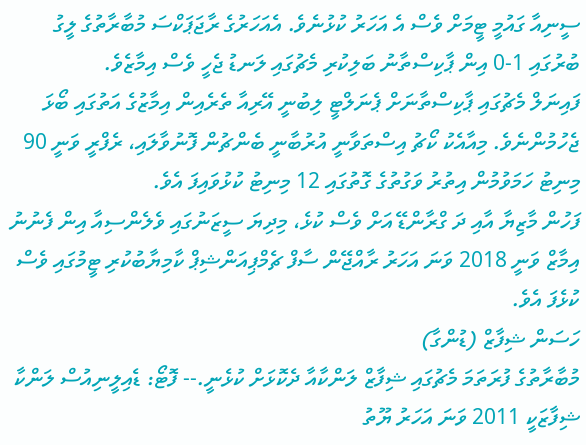ސީނިއާ ގައުމީ ޓީމަށް ވެސް އެ އަހަރު ކުޅުނެވެ. އެއަހަރުގެ ރާޖަޕަކްސަ މުބާރާތުގެ ލީގު ބުރުގައި 1-0 އިން ޕާކިސްތާނު ބަލިކުރި މެޗުގައި ލަނޑު ޖެހީ ވެސް އިމާޒެވެ.
ފައިނަލް މެޗުގައި ޕާކިސްތާނަށް ޕެނަލްޓީ ލިބުނީ އޭރިއާ ތެރެއިން އިމާޒުގެ އަތުގައި ބޯޅަ ޖެހުމުންނެވެ. މިއާއެކު ކޯޗު އިސްތަވާނީ އުރުބާނީ ބެންޗުން ފޮނުވާލައި، ރެފްރީ ވަނީ 90 މިނިޓު ހަމަވުމުން އިތުރު ވަގުތުގެ ގޮތުގައި 12 މިނިޓު ކުޅުވައިފަ އެވެ.
ފަހުން މާޒިޔާ އާއި ދަ ގްރާންޑޭ އަށް ވެސް ކުޅެ، މިދިޔަ ސީޒަނުގައި ވެލެންސިއާ އިން ފެނުނު އިމާޒް ވަނީ 2018 ވަނަ އަހަރު ރާއްޖޭން ސާފް ޗެމްޕިއަންޝިޕް ކާމިޔާބުކުރި ޓީމުގައި ވެސް ކުޅެފަ އެވެ.
ހަސަން ޝިފާޒް (ޑުންގާ)
މުބާރާތުގެ ފުރަތަމަ މެޗުގައި ޝިފާޒް ލަންކާއާ ދެކޮޅަށް ކުޅެނީ.-- ފޮޓޯ: ޑެއިލީނިއުސް ލަންކާ
ޝިފާޒަކީ 2011 ވަނަ އަހަރު ޔޫތު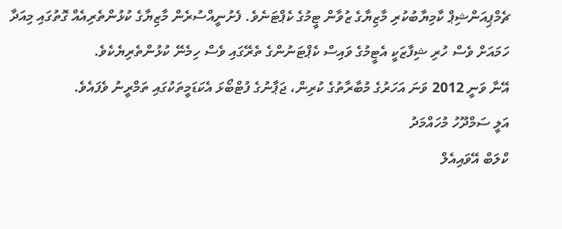ޗެމްޕިއަންޝިޕް ކާމިޔާބުކުރި މާޒިޔާގެ ޒުވާން ޓީމުގެ ކެޕްޓަނެވެ. ފެށުނީއްސުރެން މާޒިޔާގެ ކުޅުންތެރިއެއް ގޮތުގައި މިއަދާ ހަމައަށް ވެސް ހުރި ޝިފާޒަކީ އެޓީމުގެ ވައިސް ކެޕްޓަނުންގެ ތެރޭގައި ވެސް ހިމެނޭ ކުޅުންތެރިޔެކެވެ.
އޭނާ ވަނީ 2012 ވަނަ އަހަރުގެ މުބާރާތުގެ ކުރިން، ޖަޕާނުގެ ފުޓްބޯޅަ އެކަޑަމީތަކުގައި ތަމްރީނު ވެފައެވެ.
އަލީ ސަމްދޫހު މުހައްމަދު
ކްލަބް އޭވައިއެލް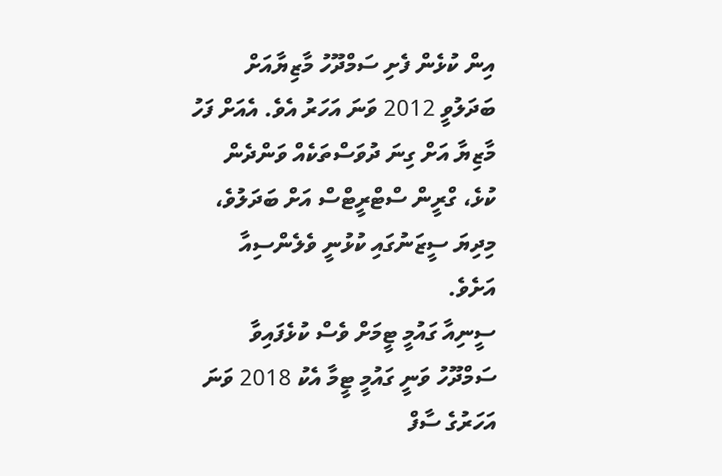އިން ކުޅެން ފެށި ސަމްދޫހު މާޒިޔާއަށް ބަދަލުވީ 2012 ވަނަ އަހަރު އެވެ. އެއަށް ފަހު މާޒިޔާ އަށް ގިނަ ދުވަސްތަކެއް ވަންދެން ކުޅެ، ގްރީން ސްޓްރީޓްސް އަށް ބަދަލުވެ، މިދިޔަ ސީޒަނުގައި ކުޅުނީ ވެލެންސިއާ އަށެވެ.
ސީނިއާ ގައުމީ ޓީމަށް ވެސް ކުޅެފައިވާ ސަމްދޫހު ވަނީ ގައުމީ ޓީމާ އެކު 2018 ވަނަ އަހަރުގެ ސާފް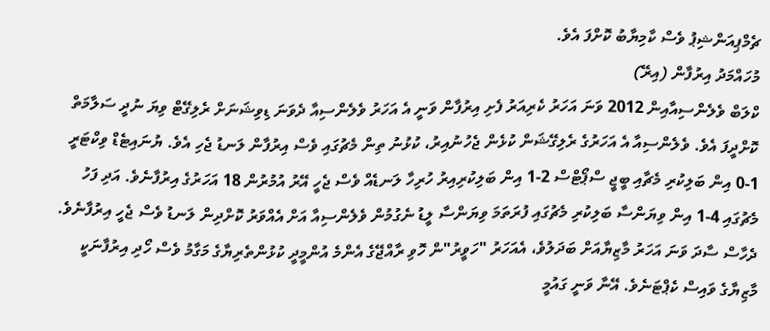ޗެމްޕިއަންޝިޕު ވެސް ކާމިޔާބު ކޮށްފަ އެވެ.
މުހައްމަދު އިރުފާން (އިރޭ)
ކްލަބް ވެލެންސިއާއިން 2012 ވަނަ އަހަރު ކެރިއަރު ފެށި އިރުފާން ވަނީ އެ އަހަރު ވެލެންސިއާ ދެވަނަ ޑިވިޝަނަށް ރެލިގޭޓް ވިޔަ ނުދީ ސަލާމަތް ކޮށްދީފަ އެވެ. ވެލެންސިއާ އެ އަހަރުގެ ރެލިގޭޝަން ކުޅެން ޖެހުނުއިރު، ކުޅުނު ތިން މެޗުގައި ވެސް އިރުފާން ލަނޑު ޖެހި އެވެ. ޔުނައިޓެޑް ވިކްޓަރީ 1-0 އިން ބަލިކުރި މެޗާއި ބީޖީ ސްޕޯޓްސް 2-1 އިން ބަލިކުރިއިރު ހުރިހާ ލަނޑެއް ވެސް ޖެހީ އޭރު އުމުރުން 18 އަހަރުގެ އިރުފާނެވެ. އަދި ފަހު މެޗުގައި 4-1 އިން ވިޔަންސާ ބަލިކުރި މެޗުގައި ފުރަތަމަ ވިޔަންސާ ލީޑު ނެގުމުން ވެލެންސިއާ އަށް އެއްވަރު ކޮށްދިން ލަނޑު ވެސް ޖެހީ އިރުފާނެވެ.
ދެހާސް ސާދަ ވަނަ އަހަރު މާޒިޔާއަށް ބަދަލުވެ، އެއަހަރު "ހަވީރު"ން ހޮވި ރާއްޖޭގެ އެންމެ އުންމީދީ ކުޅުންތެރިޔާގެ މަގާމު ވެސް ހޯދި އިރުފާނަކީ މާޒިޔާގެ ވައިސް ކެޕްޓަނެވެ. އޭނާ ވަނީ ގައުމީ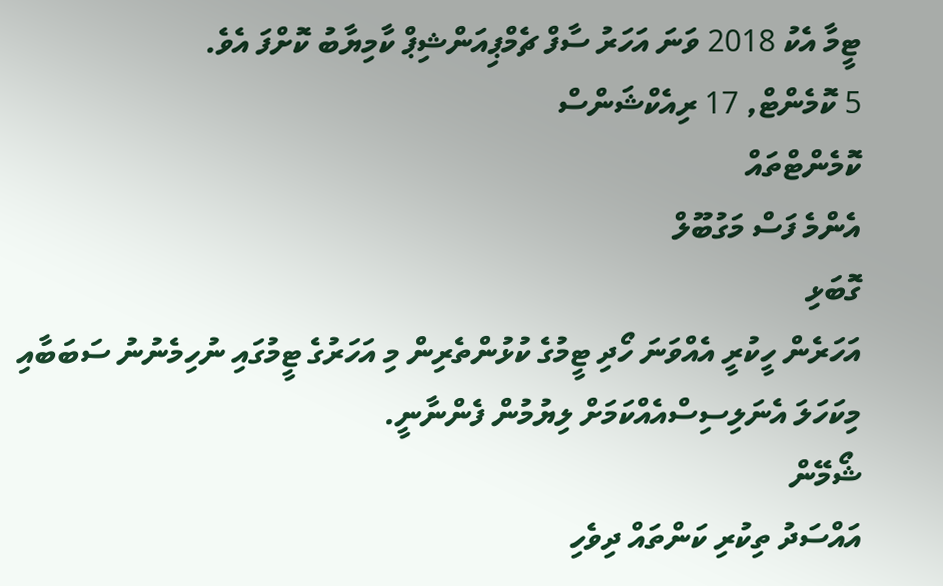ޓީމާ އެކު 2018 ވަނަ އަހަރު ސާފް ޗެމްޕިއަންޝިޕް ކާމިޔާބު ކޮށްފަ އެވެ.
5 ކޮމެންޓް, 17 ރިއެކްޝަންސް
ކޮމެންޓްތައް
އެންމެ ފަސް މަގުބޫލް
ގޮބަޅި
އަހަރެން ހީކުރީ އެއްވަނަ ހޯދި ޓީމުގެ ކުޅުންތެރިން މި އަހަރުގެ ޓީމުގައި ނުހިމެނުނު ސަބަބާއި މިކަހަލަ އެނަލިސިސްއެއްކަމަށް ލިޔުމުން ފެންނާނީ.
ޝޯމޭން
އައްސަދު ތިކުރި ކަންތައް ދިވެހި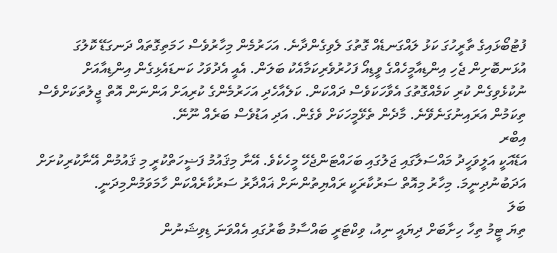ފުޓުބޯޅައިގެ ތާރީހުގަ ކަޅު ލައްގަނޑެއް ގޮތުގަ ލެވިގެންދާނެ. އަހަރުމެން މިހާރުވެސް ހަމަތިގޮތައް ދަނގަޑޭ ކޮލުގަ އުޅަނބޮށިން ޖެހި އިންޑިއާމީހެއްގެ ވީޑިއޯ ފަހުރުވެރިކަމާއެކު ބަލަން. އެއީ އެދުވަހު ކަނޑައެޅިގެން އިންޑިއާއަށް ނުކުޅެވިގެން ކުރި ކަމެއްގޮތުގަ އެވާހަކަވެސް ދައްކަން. ކަލެއާހެދި އަހަރުމެންގެ ކުރިއަށް އަންނަން އޮތް ޖީލުތަކަށްވެސް ތިކަމުން އަރައިނުގަނެވޭނެ. މާދެން ތެޅޭމީހަކަށް ވެގެން. އަދި އަޑުވެސް ބަރެއް ނޫނޭ.
އިބްރ
އަޑޭއަކީ އަލީވަހީދު މައްސަލާގައި ޖަލުގައި ބަހައްޓަންޖެހޭ މީހެކެވެ. އޭނާ މިޤައުމު ފަޟީހަތްކުރީ މި ޤައުމުން އޭނާކުރިކުށަށް އަދަބުނުދިނީމަ. މިހާރު މިއޮތް ސަރުކާރަކީ ރައްޔިތުންނަށް ޣައްދާރު ސަރުކާރެއްކަން ހާމަވަމުންމިދަނީ.
ބަލަ
ތިޔަ ޓީމު ތިހާ ހިށާބަށް ދިޔައީ ނިއު، ވިކްޓަރީ ބައްސާމު ބާރުގައި އެއްވަނަ ޑިވިޝަނުން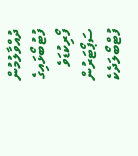ދުއްވާލުމުން ފުޓުބޯޅައިގެ ފޯރިކުޑަވެ ސަޕޯޓަރުން ފުޓްބޯލަދެކެ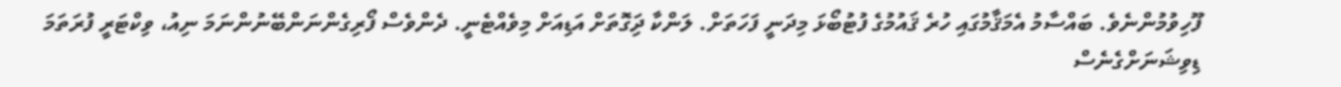ފޫހިވުމުންނެވެ. ބައްސާމު އެމަޤާމުގައި ހުރެ ޤައުމުގެ ފުޓުބޯޅަ މިދަނީ ފަހަތަށް. ލަންކާ ދިަގޮތަށް އަޑިއަށް މިވެއްޓެނީ. ދެންވެސް ފޯރިގެންނަންބޭނުންނަމަ ނިއު، ވިކްޓަރީ ފުރަތަމަ ޑިވިޝަނަށްގެނެސް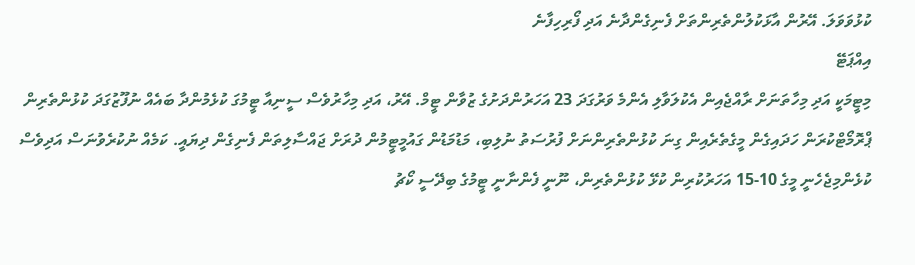ކުޅުވަވަލަ. އޭރުން އާޅަކުލުންތެރިންތަށް ފެނިގެންދާނެ އަދި ފޯރިހިފާނެ
އިއްޕަޓޭ
މިޓީމަކީ އަދި މިހާތަނަށް ރާއްޖެއިން އެކުލަވާލި އެންމެ ވަރުގަދަ 23 އަހަރުންދަށުގެ ޒުވާން ޓީމް. އޭރު، އަދި މިހާރުވެސް ސީނިއާ ޓީމުގަ ކުޅެމުންދާ ބައެއް ނުފޫޒުގަދަ ކުޅުންތެރިން ޕްރޮމޯޓްކުރަން ހަދައިގެން މީގެތެރެއިން ގިނަ ކުޅުންތެރިންނަށް ފުރުސަތު ނުލިބި، މަޑުމަޑުން ގައުމީޓީމުން ދުރަށް ޖައްސާލިތަން ފެނިގެން ދިޔައީ. ކަމެއް ނުކުރެވުނަސް އަދިވެސް ކުޅެންމިޖެހެނީ މީގެ 10-15 އަހަރުކުރިން ކުޅޭ ކުޅުންތެރިން، ނޫނީ ފެންނާނީ ޓީމުގެ ބިދޭސީ ކޯޗު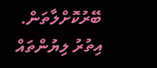ބޭރުކޮށްލާތަން.
އިތުރު ލިޔުންތައް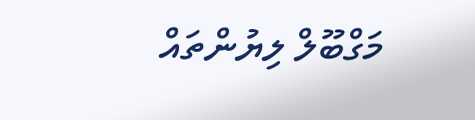މަގްބޫލް ލިޔުންތައް